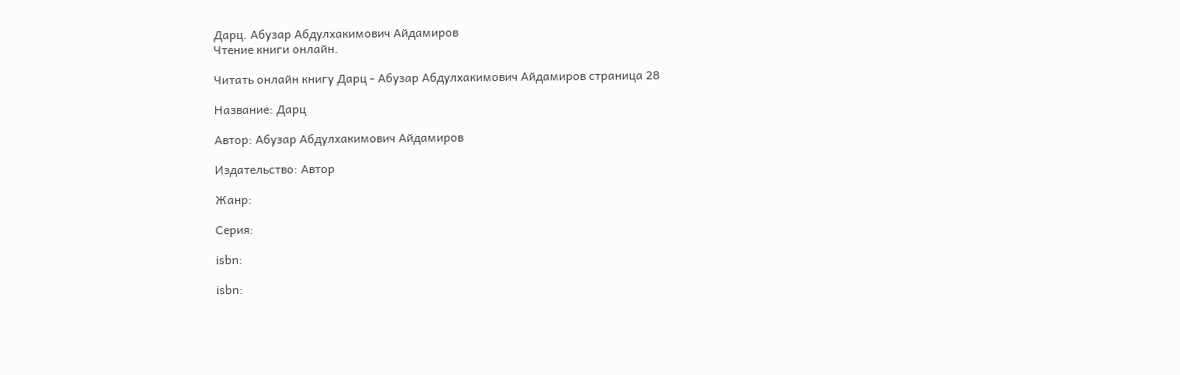Дарц. Абузар Абдулхакимович Айдамиров
Чтение книги онлайн.

Читать онлайн книгу Дарц - Абузар Абдулхакимович Айдамиров страница 28

Название: Дарц

Автор: Абузар Абдулхакимович Айдамиров

Издательство: Автор

Жанр:

Серия:

isbn:

isbn: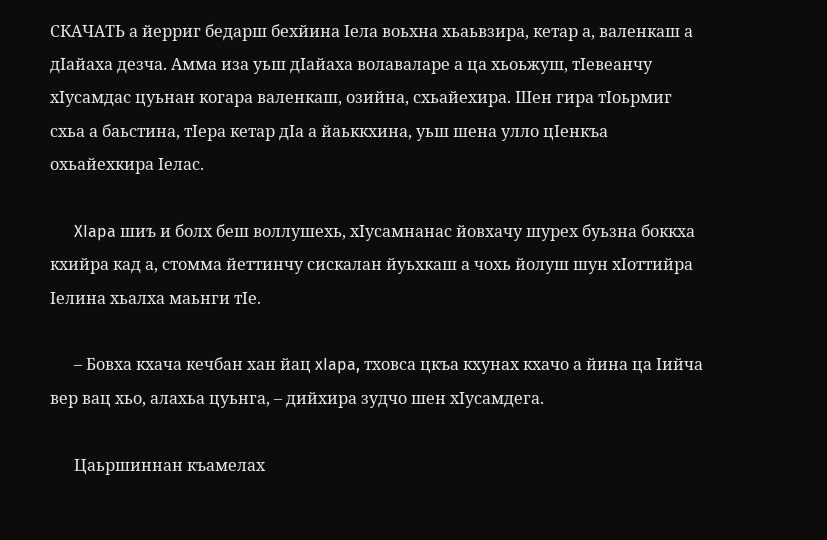СКАЧАТЬ а йерриг бедарш бехйина Iела воьхна хьаьвзира, кетар а, валенкаш а дIайаха дезча. Амма иза уьш дIайаха волаваларе а ца хьоьжуш, тIевеанчу хIусамдас цуьнан когара валенкаш, озийна, схьайехира. Шен гира тIоьрмиг схьа а баьстина, тIера кетар дIа а йаьккхина, уьш шена улло цIенкъа охьайехкира Iелас.

      XIapa шиъ и болх беш воллушехь, хIусамнанас йовхачу шурех буьзна боккха кхийра кад а, стомма йеттинчу сискалан йуьхкаш а чохь йолуш шун хIоттийра Iелина хьалха маьнги тIе.

      – Бовха кхача кечбан хан йац xIapa, тховса цкъа кхунах кхачо а йина ца Iийча вер вац хьо, алахьа цуьнга, – дийхира зудчо шен хIусамдега.

      Цаьршиннан къамелах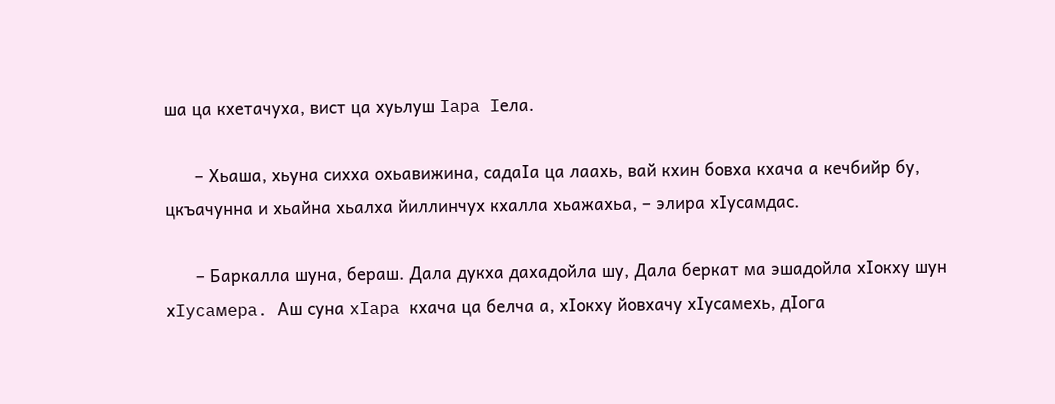ша ца кхетачуха, вист ца хуьлуш Iapa Iела.

      – Хьаша, хьуна сихха охьавижина, садаIа ца лаахь, вай кхин бовха кхача а кечбийр бу, цкъачунна и хьайна хьалха йиллинчух кхалла хьажахьа, – элира хIусамдас.

      – Баркалла шуна, бераш. Дала дукха дахадойла шу, Дала беркат ма эшадойла хIокху шун хIycaмepa. Аш суна xIapa кхача ца белча а, хIокху йовхачу хIусамехь, дIога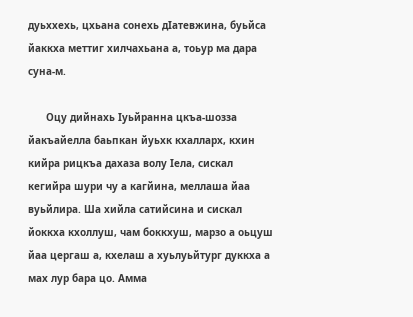дуьххехь, цхьана сонехь дIатевжина, буьйса йаккха меттиг хилчахьана а, тоьур ма дара суна-м.

      Оцу дийнахь Iуьйранна цкъа-шозза йакъайелла баьпкан йуьхк кхалларх, кхин кийра рицкъа дахаза волу Iела, сискал кегийра шури чу а кагйина, меллаша йаа вуьйлира. Ша хийла сатийсина и сискал йоккха кхоллуш, чам боккхуш, марзо а оьцуш йаа цергаш а, кхелаш а хуьлуьйтург дуккха а мах лур бара цо. Амма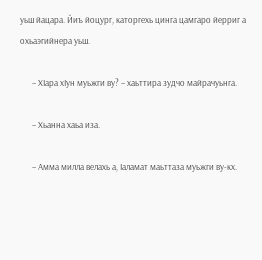уьш йацара. Йиъ йоцург, каторгехь цинга цамгаро йерриг а охьаэгийнера уьш.

      – XIapa хIун муьжги ву? – хаьттира зудчо майрачуьнга.

      – Хьанна хаьа иза.

      – Амма милла велахь а, Iаламат маьттаза муьжги ву-кх.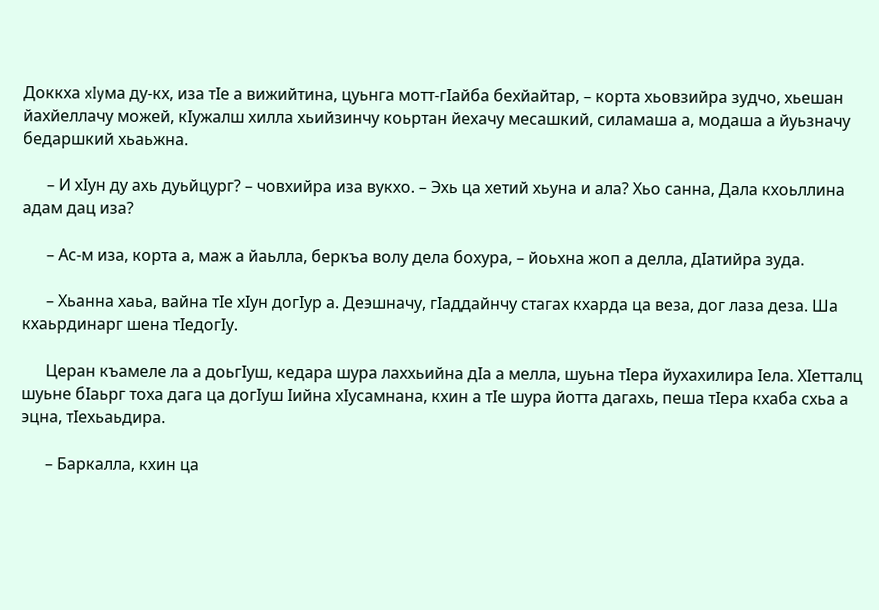Доккха xIyмa ду-кх, иза тIе а вижийтина, цуьнга мотт-гIайба бехйайтар, – корта хьовзийра зудчо, хьешан йахйеллачу можей, кIужалш хилла хьийзинчу коьртан йехачу месашкий, силамаша а, модаша а йуьзначу бедаршкий хьаьжна.

      – И хIун ду ахь дуьйцург? – човхийра иза вукхо. – Эхь ца хетий хьуна и ала? Хьо санна, Дала кхоьллина адам дац иза?

      – Ас-м иза, корта а, маж а йаьлла, беркъа волу дела бохура, – йоьхна жоп а делла, дIатийра зуда.

      – Хьанна хаьа, вайна тIе хIун догIур а. Деэшначу, гIаддайнчу стагах кхарда ца веза, дог лаза деза. Ша кхаьрдинарг шена тIедогIу.

      Церан къамеле ла а доьгIуш, кедара шура лаххьийна дIа а мелла, шуьна тIера йухахилира Iела. ХIетталц шуьне бIаьрг тоха дага ца догIуш Iийна хIусамнана, кхин а тIе шура йотта дагахь, пеша тIера кхаба схьа а эцна, тIехьаьдира.

      – Баркалла, кхин ца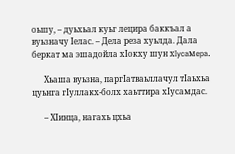оьшу, – дуьхьал куьг лецира баккъал а вуьзначу Iелас. – Дела реза хуьлда. Дала беркат ма эшадойла хIокху шун хIycaмepa.

      Хьаша вуьзна, паргIатваьллачул тIаьхьа цуьнга гIуллакх-болх хаьттира хIусамдас.

      – ХIинца, нагахь цхьа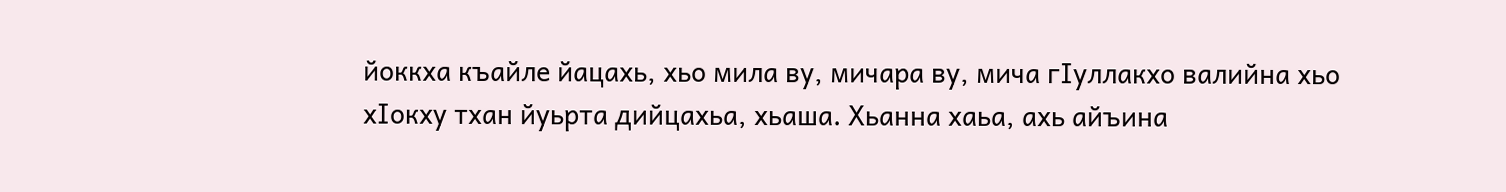йоккха къайле йацахь, хьо мила ву, мичара ву, мича гIуллакхо валийна хьо хIокху тхан йуьрта дийцахьа, хьаша. Хьанна хаьа, ахь айъина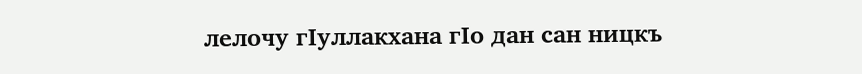лелочу гIуллакхана гIо дан сан ницкъ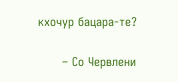кхочур бацара-те?

      – Со Червлени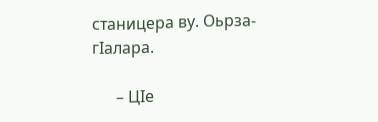станицера ву. Оьрза-гIалара.

      – ЦIe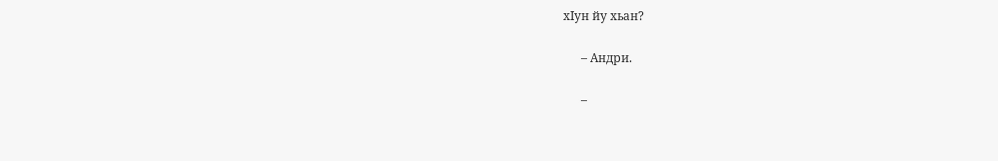хIун йу хьан?

      – Андри.

      –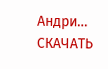Андри… СКАЧАТЬ